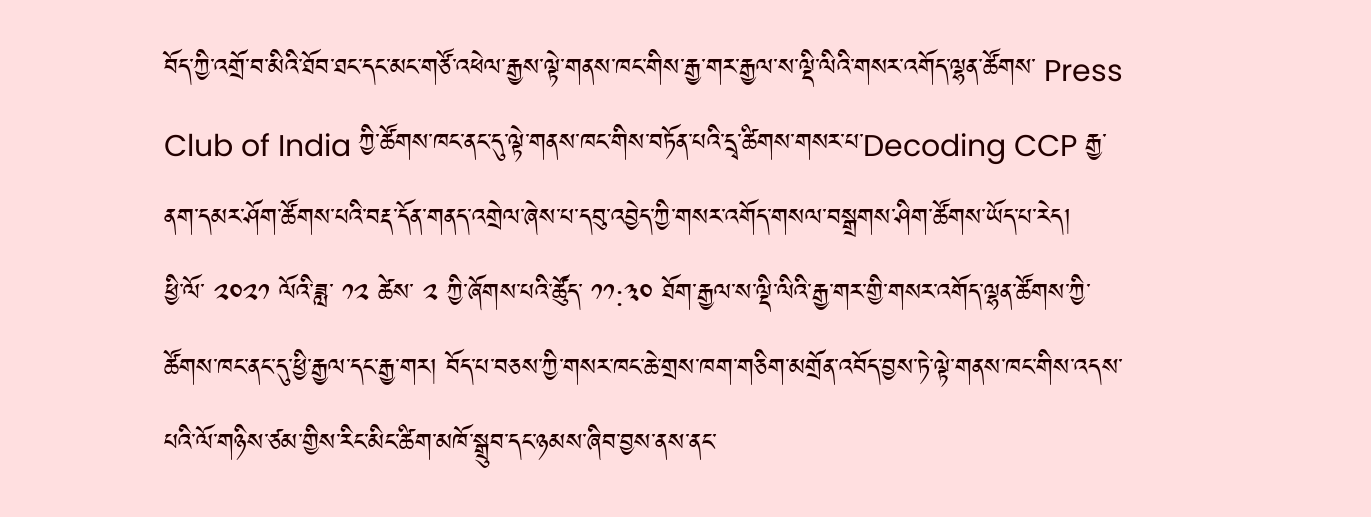བོད་ཀྱི་འགྲོ་བ་མིའི་ཐོབ་ཐང་དང་མང་གཙོ་འཕེལ་རྒྱས་ལྟེ་གནས་ཁང་གིས་རྒྱ་གར་རྒྱལ་ས་ལྡི་ལིའི་གསར་འགོད་ལྷན་ཚོགས་ Press Club of India ཀྱི་ཚོགས་ཁང་ནང་དུ་ལྟེ་གནས་ཁང་གིས་བཏོན་པའི་དྲྭ་ཚིགས་གསར་པ་Decoding CCP རྒྱ་ནག་དམར་ཤོག་ཚོགས་པའི་བརྡ་དོན་གནད་འགྲེལ་ཞེས་པ་དབུ་འབྱེད་ཀྱི་གསར་འགོད་གསལ་བསྒྲགས་ཤིག་ཚོགས་ཡོད་པ་རེད།
ཕྱི་ལོ་ ༢༠༢༡ ལོའི་ཟླ་ ༡༢ ཚེས་ ༢ ཀྱི་ཞོགས་པའི་ཚོུད་ ༡༡:༣༠ ཐོག་རྒྱལ་ས་ལྡི་ལིའི་རྒྱ་གར་གྱི་གསར་འགོད་ལྷན་ཚོགས་ཀྱི་ཚོགས་ཁང་ནང་དུ་ཕྱི་རྒྱལ་དང་རྒྱ་གར། བོད་པ་བཅས་ཀྱི་གསར་ཁང་ཆེ་གྲས་ཁག་གཅིག་མགྲོན་འབོད་བྱས་ཏེ་ལྟེ་གནས་ཁང་གིས་འདས་པའི་ལོ་གཉིས་ཙམ་གྱིས་རིང་མིང་ཚིག་མཁོ་སྒྲུབ་དང་ཉམས་ཞིབ་བྱས་ནས་ནང་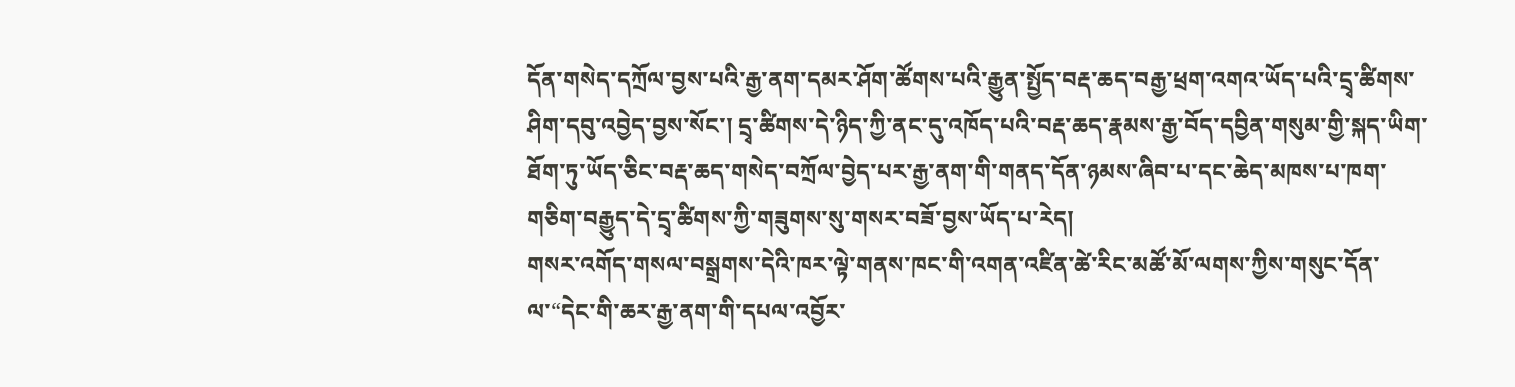དོན་གསེད་དཀྲོལ་བྱས་པའི་རྒྱ་ནག་དམར་ཤོག་ཚོགས་པའི་རྒྱུན་སྤྱོད་བརྡ་ཆད་བརྒྱ་ཕྲག་འགའ་ཡོད་པའི་དྲྭ་ཚིགས་ཤིག་དབུ་འབྱེད་བྱས་སོང་། དྲྭ་ཚིགས་དེ་ཉིད་ཀྱི་ནང་དུ་འཁོད་པའི་བརྡ་ཆད་རྣམས་རྒྱ་བོད་དབྱིན་གསུམ་གྱི་སྐད་ཡིག་ཐོག་ཏུ་ཡོད་ཅིང་བརྡ་ཆད་གསེད་བཀྲོལ་བྱེད་པར་རྒྱ་ནག་གི་གནད་དོན་ཉམས་ཞིབ་པ་དང་ཆེད་མཁས་པ་ཁག་གཅིག་བརྒྱུད་དེ་དྲྭ་ཚིགས་ཀྱི་གཟུགས་སུ་གསར་བཟོ་བྱས་ཡོད་པ་རེད།
གསར་འགོད་གསལ་བསྒྲགས་དེའི་ཁར་ལྟེ་གནས་ཁང་གི་འགན་འཛིན་ཚེ་རིང་མཚོ་མོ་ལགས་ཀྱིས་གསུང་དོན་ལ་“དེང་གི་ཆར་རྒྱ་ནག་གི་དཔལ་འབྱོར་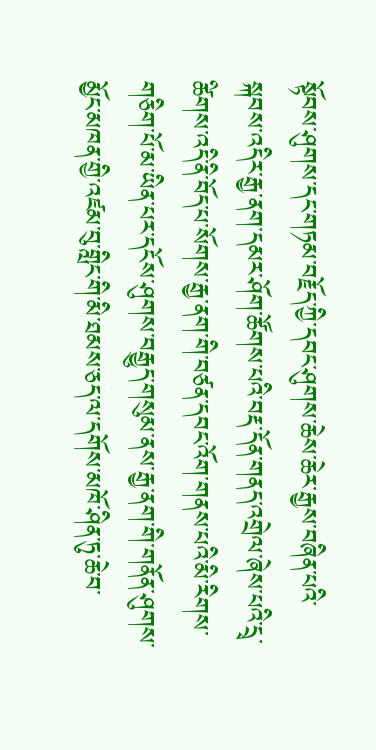སྟོབས་ཤུགས་དང་གཏམ་བརྗོད་ཀྱི་དབང་ཤུགས་ཆེས་ཆེར་རྒྱས་བཞིན་པའི་སྐབས་འདིར་རྒྱ་ནག་དམར་ཤོག་ཚོགས་པའི་བརྡ་དོན་གནད་འགྲེལ་ཞེས་པའི་དྲྭ་ཚིགས་འདི་ནི་བོད་པ་སོགས་རྒྱ་ནག་གི་བཙན་དབང་འོག་གནས་པའི་མི་རིགས་གཅིག་པོ་མ་ཡིན་པར་དངོས་ཤུགས་བརྒྱུད་གསུམ་ནས་རྒྱ་ནག་གི་གནོན་ཤུགས་མྱོང་མཁན་གྱི་འཛམ་བུ་གླིང་གི་མི་ཐམས་ཅད་ལ་དགོས་མཁོ་ཤིན་ཏུ་ཆེ་བ་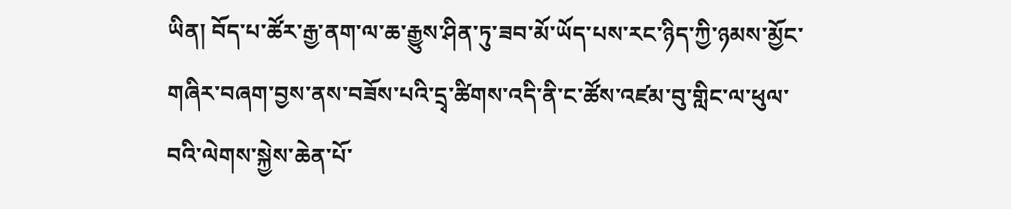ཡིན། བོད་པ་ཚོར་རྒྱ་ནག་ལ་ཆ་རྒྱུས་ཤིན་ཏུ་ཟབ་མོ་ཡོད་པས་རང་ཉིད་ཀྱི་ཉམས་མྱོང་གཞིར་བཞག་བྱས་ནས་བཟོས་པའི་དྲྭ་ཚིགས་འདི་ནི་ང་ཚོས་འཛམ་བུ་གླིང་ལ་ཕུལ་བའི་ལེགས་སྐྱེས་ཆེན་པོ་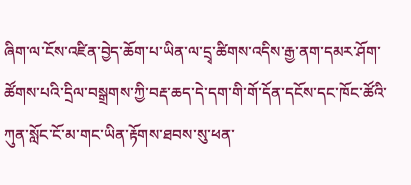ཞིག་ལ་ངོས་འཛིན་བྱེད་ཆོག་པ་ཡིན་ལ་དྲྭ་ཚིགས་འདིས་རྒྱ་ནག་དམར་ཤོག་ཚོགས་པའི་དྲིལ་བསྒྲགས་ཀྱི་བརྡ་ཆད་དེ་དག་གི་གོ་དོན་དངོས་དང་ཁོང་ཚོའི་ཀུན་སློང་ངོ་མ་གང་ཡིན་རྟོགས་ཐབས་སུ་ཕན་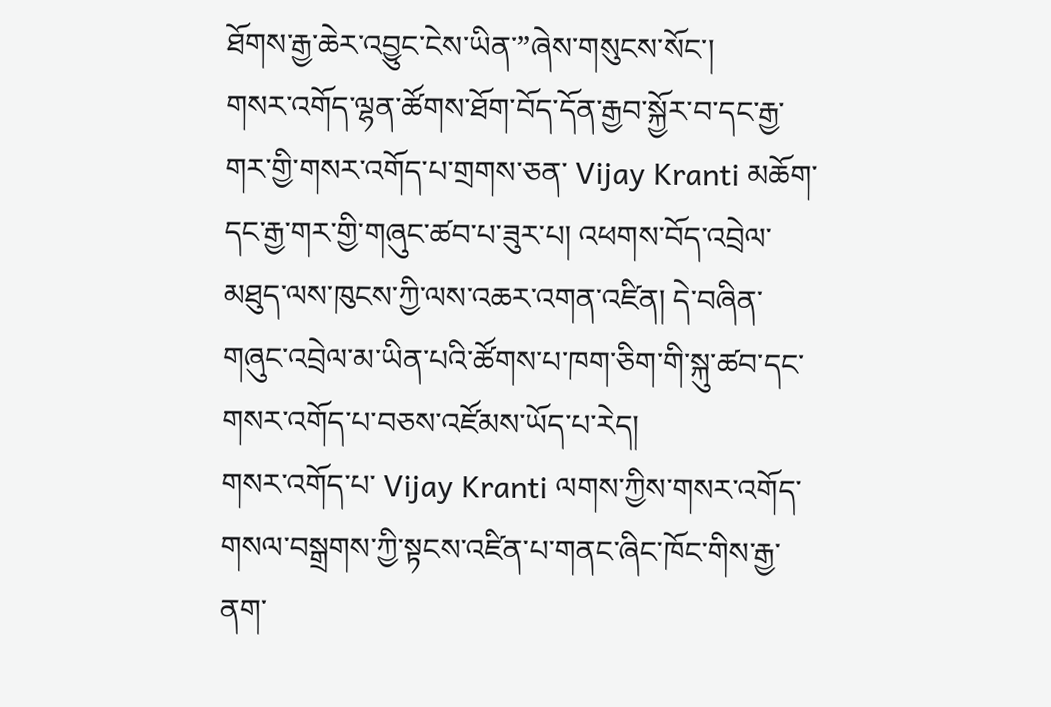ཐོགས་རྒྱ་ཆེར་འབྱུང་ངེས་ཡིན་”ཞེས་གསུངས་སོང་།
གསར་འགོད་ལྷན་ཚོགས་ཐོག་བོད་དོན་རྒྱབ་སྐྱོར་བ་དང་རྒྱ་གར་གྱི་གསར་འགོད་པ་གྲགས་ཅན་ Vijay Kranti མཆོག་དང་རྒྱ་གར་གྱི་གཞུང་ཚབ་པ་ཟུར་པ། འཕགས་བོད་འབྲེལ་མཐུད་ལས་ཁུངས་ཀྱི་ལས་འཆར་འགན་འཛིན། དེ་བཞིན་གཞུང་འབྲེལ་མ་ཡིན་པའི་ཚོགས་པ་ཁག་ཅིག་གི་སྐུ་ཚབ་དང་གསར་འགོད་པ་བཅས་འཛོམས་ཡོད་པ་རེད།
གསར་འགོད་པ་ Vijay Kranti ལགས་ཀྱིས་གསར་འགོད་གསལ་བསྒྲགས་ཀྱི་སྟངས་འཛིན་པ་གནང་ཞིང་ཁོང་གིས་རྒྱ་ནག་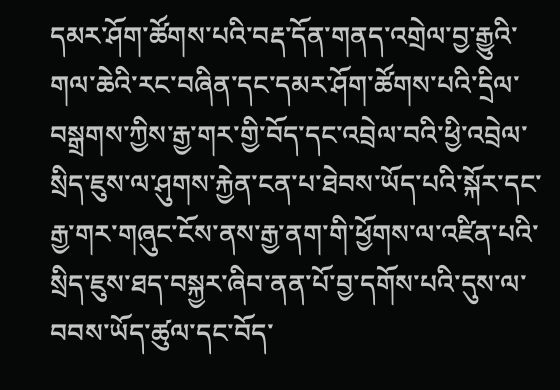དམར་ཤོག་ཚོགས་པའི་བརྡ་དོན་གནད་འགྲེལ་བྱ་རྒྱུའི་གལ་ཆེའི་རང་བཞིན་དང་དམར་ཤོག་ཚོགས་པའི་དྲིལ་བསྒྲགས་ཀྱིས་རྒྱ་གར་གྱི་བོད་དང་འབྲེལ་བའི་ཕྱི་འབྲེལ་སྲིད་ཇུས་ལ་ཤུགས་རྐྱེན་ངན་པ་ཐེབས་ཡོད་པའི་སྐོར་དང་རྒྱ་གར་གཞུང་ངོས་ནས་རྒྱ་ནག་གི་ཕྱོགས་ལ་འཛིན་པའི་སྲིད་ཇུས་ཐད་བསྐྱར་ཞིབ་ནན་པོ་བྱ་དགོས་པའི་དུས་ལ་བབས་ཡོད་ཚུལ་དང་བོད་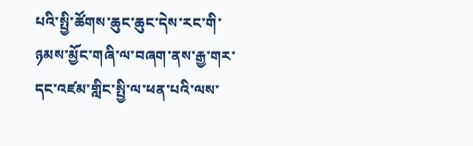པའི་སྤྱི་ཚོགས་ཆུང་ཆུང་དེས་རང་གི་ཉམས་མྱོང་གཞི་ལ་བཞག་ནས་རྒྱ་གར་དང་འཛམ་གླིང་སྤྱི་ལ་ཕན་པའི་ལས་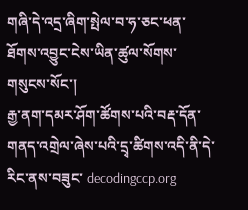གཞི་དེ་འདྲ་ཞིག་སྤེལ་བ་ཧ་ཅང་ཕན་ཐོགས་འབྱུང་ངེས་ཡིན་ཚུལ་སོགས་གསུངས་སོང་།
རྒྱ་ནག་དམར་ཤོག་ཚོགས་པའི་བརྡ་དོན་གནད་འགྲེལ་ཞེས་པའི་དྲྭ་ཚིགས་འདི་ནི་དེ་རིང་ནས་བཟུང་ decodingccp.org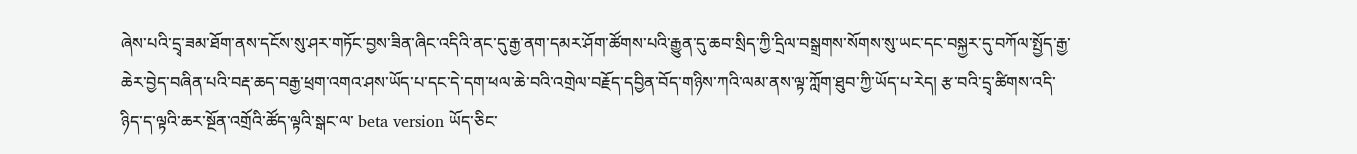ཞེས་པའི་དྲྭ་ཟམ་ཐོག་ནས་དངོས་སུ་ཤར་གཏོང་བྱས་ཟིན་ཞིང་འདིའི་ནང་དུ་རྒྱ་ནག་དམར་ཤོག་ཚོགས་པའི་རྒྱུན་དུ་ཆབ་སྲིད་ཀྱི་དྲིལ་བསྒྲགས་སོགས་སུ་ཡང་དང་བསྐྱར་དུ་བཀོལ་སྤྱོད་རྒྱ་ཆེར་བྱེད་བཞིན་པའི་བརྡ་ཆད་བརྒྱ་ཕྲག་འགའ་ཤས་ཡོད་པ་དང་དེ་དག་ཕལ་ཆེ་བའི་འགྲེལ་བརྗོད་དབྱིན་བོད་གཉིས་ཀའི་ལམ་ནས་ལྟ་ཀློག་ཐུབ་ཀྱི་ཡོད་པ་རེད། རྩ་བའི་དྲྭ་ཚིགས་འདི་ཉིད་ད་ལྟའི་ཆར་སྔོན་འགྲོའི་ཚོད་ལྟའི་སྒང་ལ་ beta version ཡོད་ཅིང་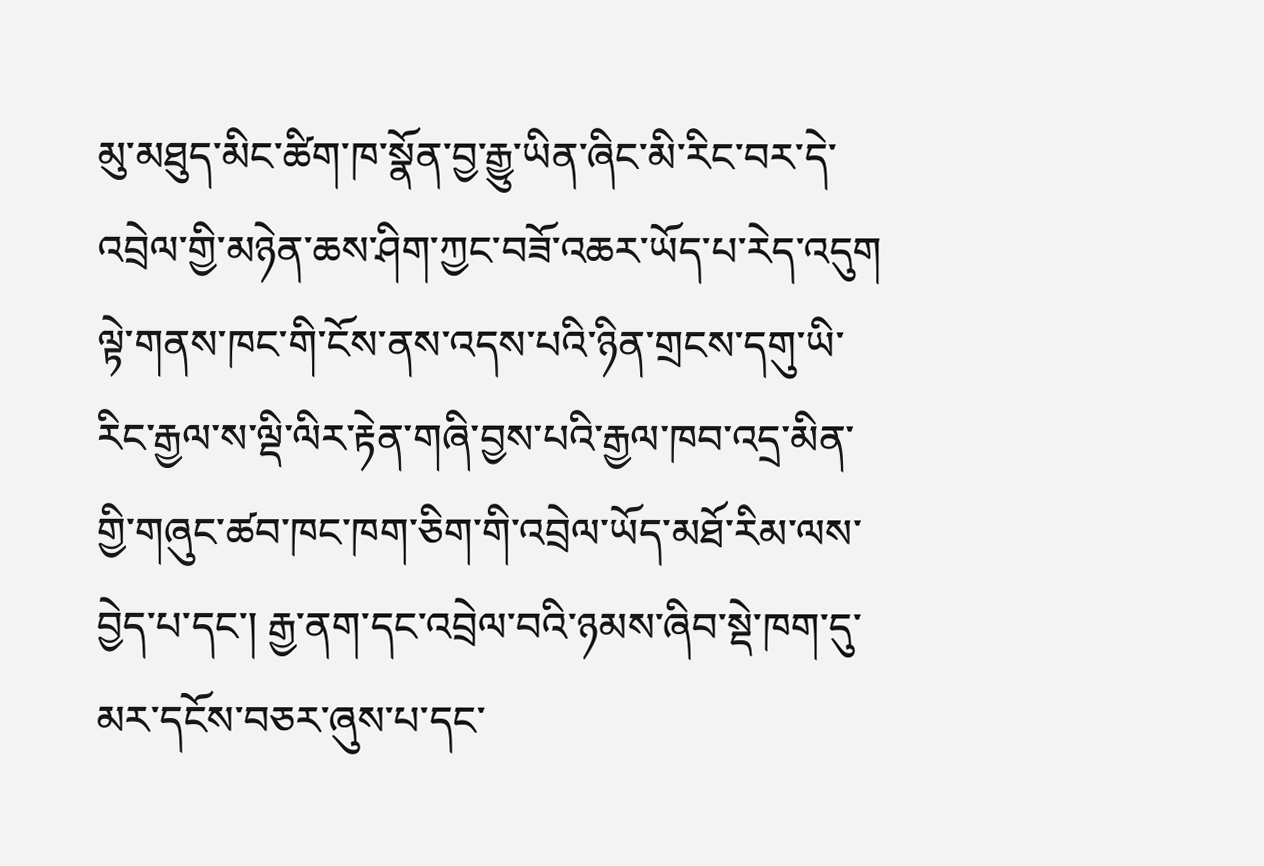མུ་མཐུད་མིང་ཚིག་ཁ་སྣོན་བྱ་རྒྱུ་ཡིན་ཞིང་མི་རིང་བར་དེ་འབྲེལ་གྱི་མཉེན་ཆས་ཤིག་ཀྱང་བཟོ་འཆར་ཡོད་པ་རེད་འདུག
ལྟེ་གནས་ཁང་གི་ངོས་ནས་འདས་པའི་ཉིན་གྲངས་དགུ་ཡི་རིང་རྒྱལ་ས་ལྡི་ལིར་རྟེན་གཞི་བྱས་པའི་རྒྱལ་ཁབ་འདྲ་མིན་གྱི་གཞུང་ཚབ་ཁང་ཁག་ཅིག་གི་འབྲེལ་ཡོད་མཐོ་རིམ་ལས་བྱེད་པ་དང་། རྒྱ་ནག་དང་འབྲེལ་བའི་ཉམས་ཞིབ་སྡེ་ཁག་དུ་མར་དངོས་བཅར་ཞུས་པ་དང་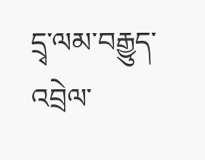དྲྭ་ལམ་བརྒྱུད་འབྲེལ་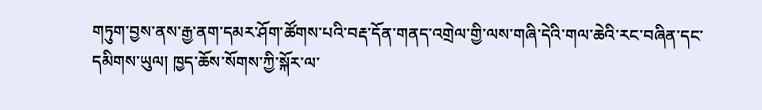གཏུག་བྱས་ནས་རྒྱ་ནག་དམར་ཤོག་ཚོགས་པའི་བརྡ་དོན་གནད་འགྲེལ་གྱི་ལས་གཞི་དེའི་གལ་ཆེའི་རང་བཞིན་དང་དམིགས་ཡུལ། ཁྱད་ཆོས་སོགས་ཀྱི་སྐོར་ལ་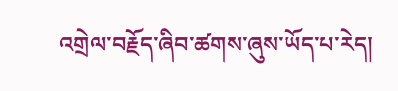འགྲེལ་བརྗོད་ཞིབ་ཚགས་ཞུས་ཡོད་པ་རེད།